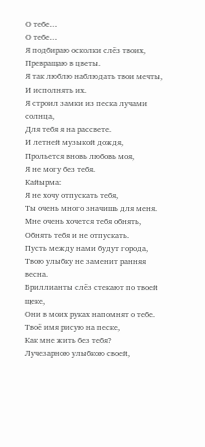О тебе…
О тебе…
Я подбираю осколки слёз твоих,
Превращаю в цветы.
Я так люблю наблюдать твои мечты,
И исполнять их.
Я строил замки из песка лучами солнца,
Для тебя я на рассвете.
И летней музыкой дождя,
Прольется вновь любовь моя,
Я не могу без тебя.
Кайырма:
Я не хочу отпускать тебя,
Ты очень много значишь для меня.
Мне очень хочется тебя обнять,
Обнять тебя и не отпускать.
Пусть между нами будут города,
Твою улыбку не заменит ранняя весна.
Бриллианты слёз стекают по твоей щеке,
Они в моих руках напомнят о тебе.
Твоё имя рисую на песке,
Как мне жить без тебя?
Лучезарною улыбкою своей,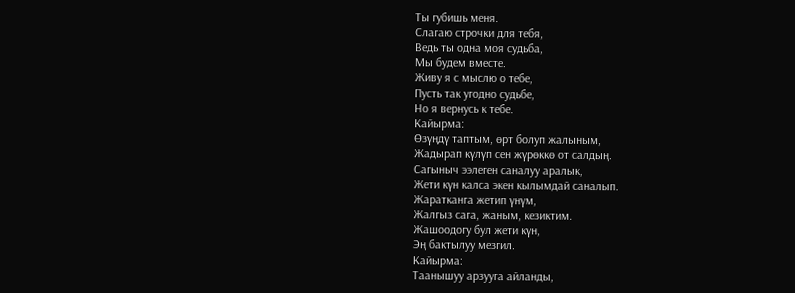Ты губишь меня.
Слагаю строчки для тебя,
Ведь ты одна моя судьба,
Мы будем вместе.
Живу я с мыслю о тебе,
Пусть так угодно судьбе,
Но я вернусь к тебе.
Кайырма:
Өзүңдү таптым, өрт болуп жалыным,
Жадырап күлүп сен жүрөккө от салдың.
Сагыныч ээлеген саналуу аралык,
Жети күн калса экен кылымдай саналып.
Жаратканга жетип үнүм,
Жалгыз сага, жаным, кезиктим.
Жашоодогу бул жети күн,
Эң бактылуу мезгил.
Кайырма:
Таанышуу арзууга айланды,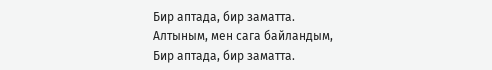Бир аптада, бир заматта.
Алтыным, мен сага байландым,
Бир аптада, бир заматта.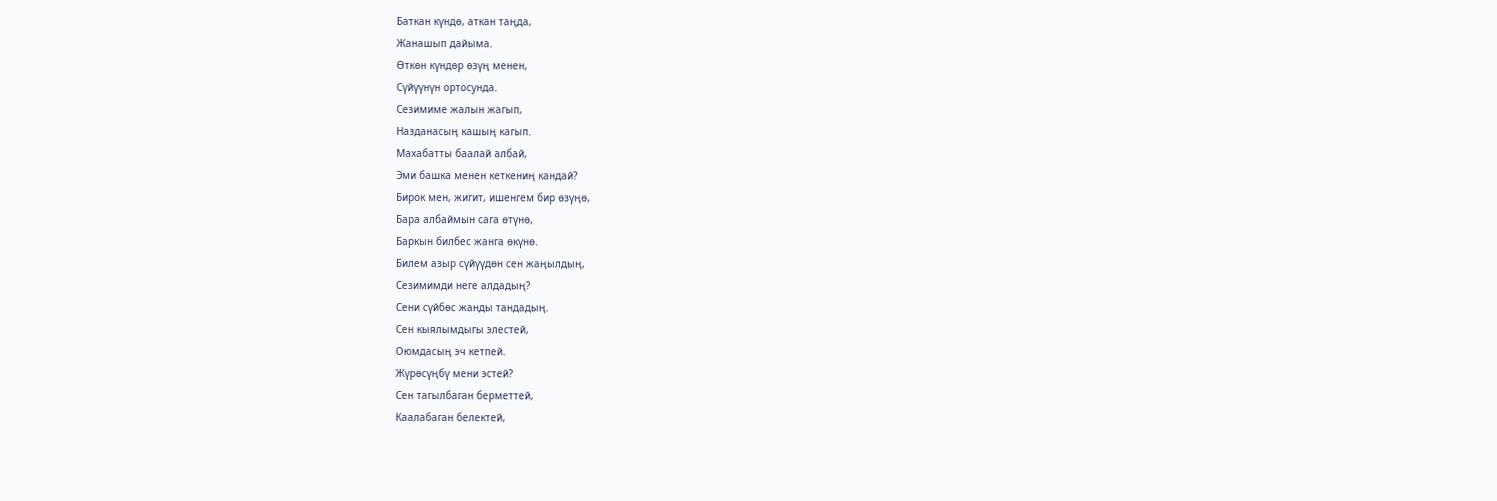Баткан күндө, аткан таңда,
Жанашып дайыма.
Өткөн күндөр өзүң менен,
Сүйүүнүн ортосунда.
Сезимиме жалын жагып,
Назданасың кашың кагып.
Махабатты баалай албай,
Эми башка менен кеткениң кандай?
Бирок мен, жигит, ишенгем бир өзүңө,
Бара албаймын сага өтүнө,
Баркын билбес жанга өкүнө.
Билем азыр сүйүүдөн сен жаңылдың,
Сезимимди неге алдадың?
Сени сүйбөс жанды тандадың.
Сен кыялымдыгы элестей,
Оюмдасың эч кетпей.
Жүрөсүңбү мени эстей?
Сен тагылбаган берметтей,
Каалабаган белектей,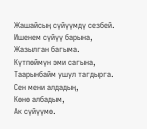Жашайсың сүйүүмдү сезбей.
Ишенем сүйүү барына,
Жазылган багыма.
Күтпөймүн эми сагына,
Таарынбайм ушул тагдырга.
Сен мени алдадың,
Көнө албадым,
Ак сүйүүмө.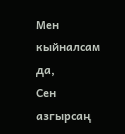Мен кыйналсам да,
Сен азгырсаң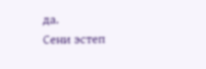да.
Сени эстеп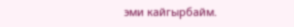эми кайгырбайм.